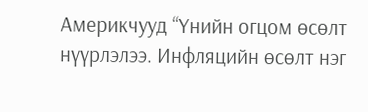Америкчууд “Үнийн огцом өсөлт нүүрлэлээ. Инфляцийн өсөлт нэг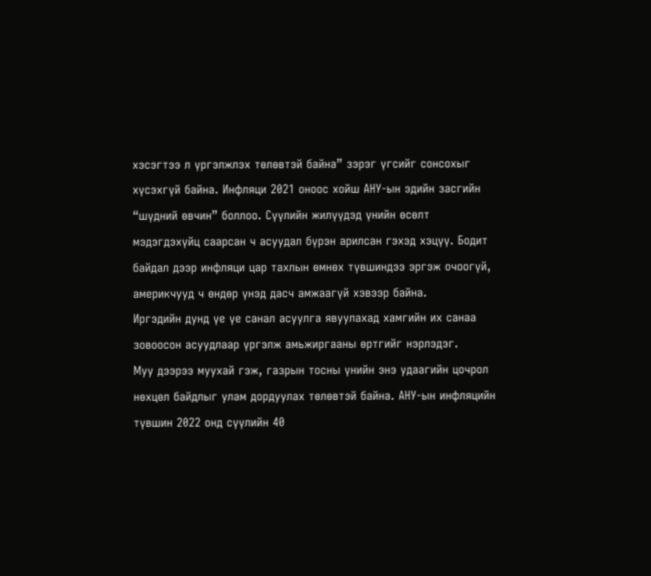хэсэгтээ л үргэлжлэх төлөвтэй байна” зэрэг үгсийг сонсохыг хүсэхгүй байна. Инфляци 2021 оноос хойш АНУ-ын эдийн засгийн “шүдний өвчин” боллоо. Сүүлийн жилүүдэд үнийн өсөлт мэдэгдэхүйц саарсан ч асуудал бүрэн арилсан гэхэд хэцүү. Бодит байдал дээр инфляци цар тахлын өмнөх түвшиндээ эргэж очоогүй, америкчууд ч өндөр үнэд дасч амжаагүй хэвээр байна.
Иргэдийн дунд үе үе санал асуулга явуулахад хамгийн их санаа зовоосон асуудлаар үргэлж амьжиргааны өртгийг нэрлэдэг.
Муу дээрээ муухай гэж, газрын тосны үнийн энэ удаагийн цочрол нөхцөл байдлыг улам дордуулах төлөвтэй байна. АНУ-ын инфляцийн түвшин 2022 онд сүүлийн 40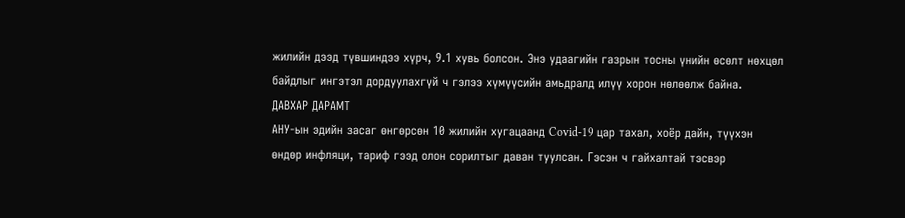жилийн дээд түвшиндээ хүрч, 9.1 хувь болсон. Энэ удаагийн газрын тосны үнийн өсөлт нөхцөл байдлыг ингэтэл дордуулахгүй ч гэлээ хүмүүсийн амьдралд илүү хорон нөлөөлж байна.
ДАВХАР ДАРАМТ
АНУ-ын эдийн засаг өнгөрсөн 10 жилийн хугацаанд Covid-19 цар тахал, хоёр дайн, түүхэн өндөр инфляци, тариф гээд олон сорилтыг даван туулсан. Гэсэн ч гайхалтай тэсвэр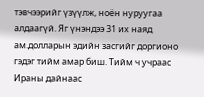тэвчээрийг үзүүлж, ноён нуруугаа алдаагүй. Яг үнэндээ 31 их наяд ам.долларын эдийн засгийг доргионо гэдэг тийм амар биш. Тийм ч учраас Ираны дайнаас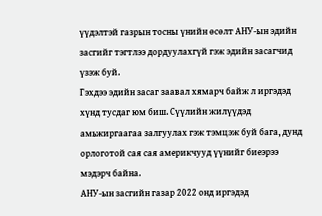үүдэлтэй газрын тосны үнийн өсөлт АНУ-ын эдийн засгийг тэгтлээ дордуулахгүй гэж эдийн засагчид үзэж буй.
Гэхдээ эдийн засаг заавал хямарч байж л иргэдэд хүнд тусдаг юм биш. Сүүлийн жилүүдэд амьжиргаагаа залгуулах гэж тэмцэж буй бага, дунд орлоготой сая сая америкчууд үүнийг биеэрээ мэдэрч байна.
АНУ-ын засгийн газар 2022 онд иргэдэд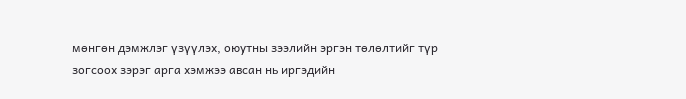мөнгөн дэмжлэг үзүүлэх, оюутны зээлийн эргэн төлөлтийг түр зогсоох зэрэг арга хэмжээ авсан нь иргэдийн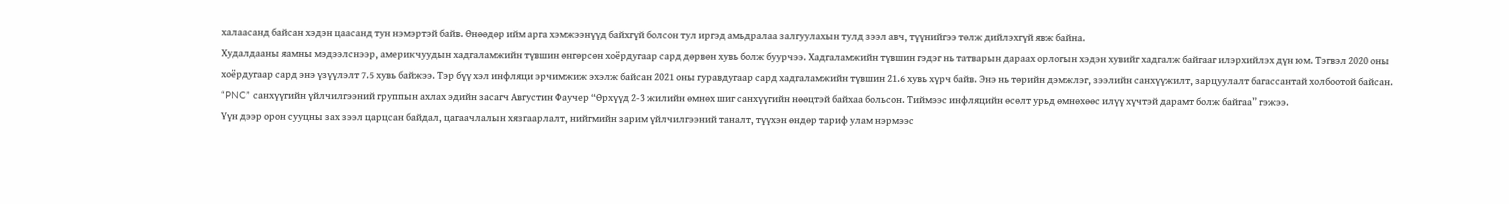халаасанд байсан хэдэн цаасанд тун нэмэртэй байв. Өнөөдөр ийм арга хэмжээнүүд байхгүй болсон тул иргэд амьдралаа залгуулахын тулд зээл авч, түүнийгээ төлж дийлэхгүй явж байна.
Худалдааны яамны мэдээлснээр, америкчуудын хадгаламжийн түвшин өнгөрсөн хоёрдугаар сард дөрвөн хувь болж буурчээ. Хадгаламжийн түвшин гэдэг нь татварын дараах орлогын хэдэн хувийг хадгалж байгааг илэрхийлэх дүн юм. Тэгвэл 2020 оны хоёрдугаар сард энэ үзүүлэлт 7.5 хувь байжээ. Тэр бүү хэл инфляци эрчимжиж эхэлж байсан 2021 оны гуравдугаар сард хадгаламжийн түвшин 21.6 хувь хүрч байв. Энэ нь төрийн дэмжлэг, зээлийн санхүүжилт, зарцуулалт багассантай холбоотой байсан.
“PNC” санхүүгийн үйлчилгээний группын ахлах эдийн засагч Августин Фаучер “Өрхүүд 2-3 жилийн өмнөх шиг санхүүгийн нөөцтэй байхаа больсон. Тиймээс инфляцийн өсөлт урьд өмнөхөөс илүү хүчтэй дарамт болж байгаа” гэжээ.
Үүн дээр орон сууцны зах зээл царцсан байдал, цагаачлалын хязгаарлалт, нийгмийн зарим үйлчилгээний таналт, түүхэн өндөр тариф улам нэрмээс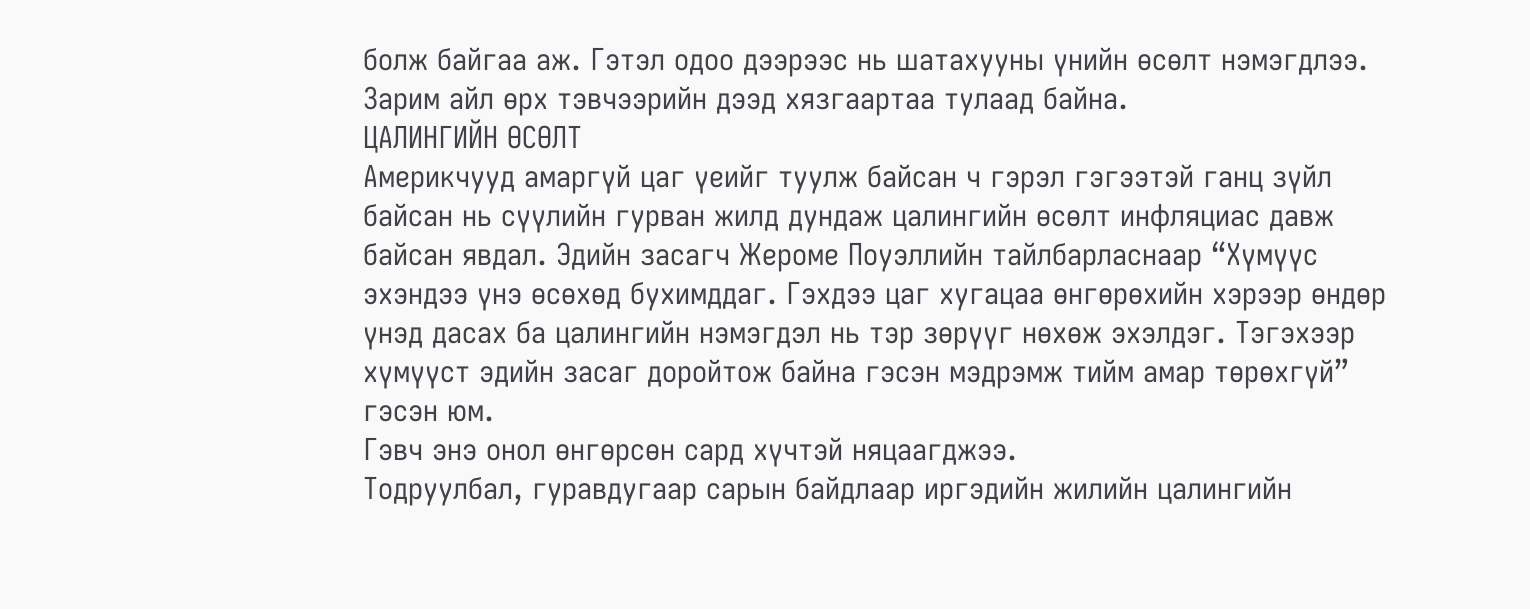болж байгаа аж. Гэтэл одоо дээрээс нь шатахууны үнийн өсөлт нэмэгдлээ. Зарим айл өрх тэвчээрийн дээд хязгаартаа тулаад байна.
ЦАЛИНГИЙН ӨСӨЛТ
Америкчууд амаргүй цаг үеийг туулж байсан ч гэрэл гэгээтэй ганц зүйл байсан нь сүүлийн гурван жилд дундаж цалингийн өсөлт инфляциас давж байсан явдал. Эдийн засагч Жероме Поуэллийн тайлбарласнаар “Хүмүүс эхэндээ үнэ өсөхөд бухимддаг. Гэхдээ цаг хугацаа өнгөрөхийн хэрээр өндөр үнэд дасах ба цалингийн нэмэгдэл нь тэр зөрүүг нөхөж эхэлдэг. Тэгэхээр хүмүүст эдийн засаг доройтож байна гэсэн мэдрэмж тийм амар төрөхгүй” гэсэн юм.
Гэвч энэ онол өнгөрсөн сард хүчтэй няцаагджээ.
Тодруулбал, гуравдугаар сарын байдлаар иргэдийн жилийн цалингийн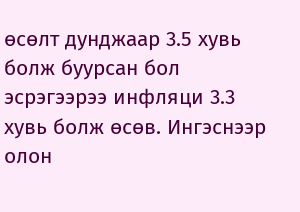өсөлт дунджаар 3.5 хувь болж буурсан бол эсрэгээрээ инфляци 3.3 хувь болж өсөв. Ингэснээр олон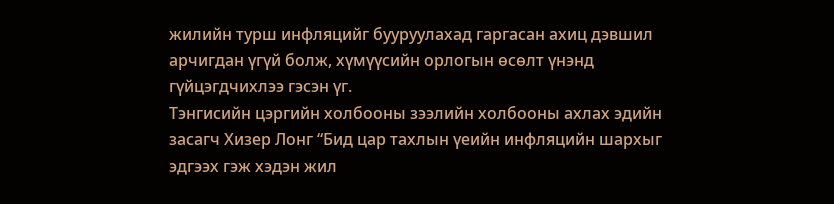жилийн турш инфляцийг бууруулахад гаргасан ахиц дэвшил арчигдан үгүй болж, хүмүүсийн орлогын өсөлт үнэнд гүйцэгдчихлээ гэсэн үг.
Тэнгисийн цэргийн холбооны зээлийн холбооны ахлах эдийн засагч Хизер Лонг “Бид цар тахлын үеийн инфляцийн шархыг эдгээх гэж хэдэн жил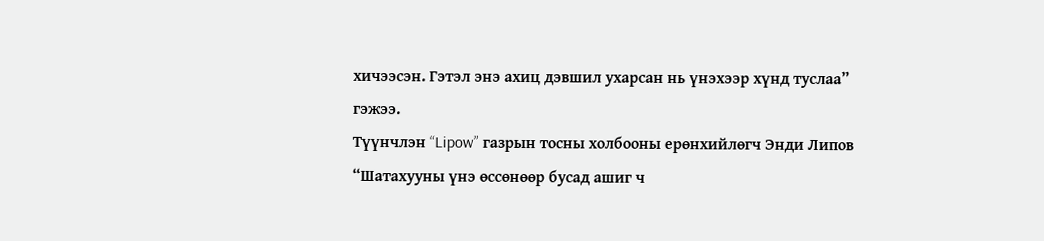хичээсэн. Гэтэл энэ ахиц дэвшил ухарсан нь үнэхээр хүнд туслаа” гэжээ.
Түүнчлэн “Lipow” газрын тосны холбооны ерөнхийлөгч Энди Липов “Шатахууны үнэ өссөнөөр бусад ашиг ч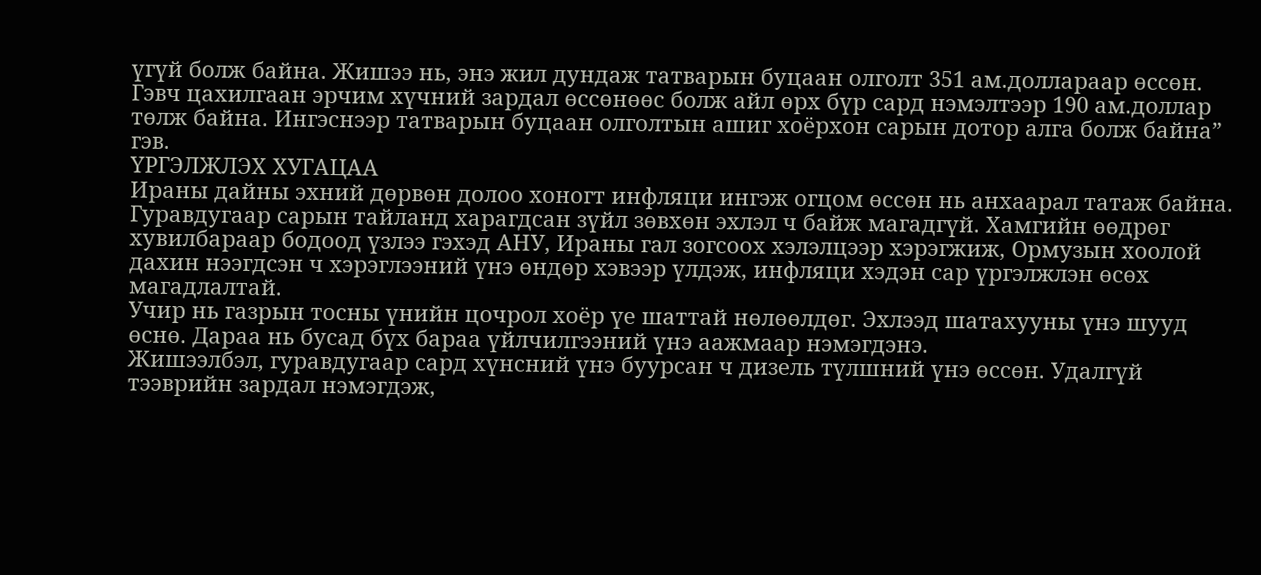үгүй болж байна. Жишээ нь, энэ жил дундаж татварын буцаан олголт 351 ам.доллараар өссөн. Гэвч цахилгаан эрчим хүчний зардал өссөнөөс болж айл өрх бүр сард нэмэлтээр 190 ам.доллар төлж байна. Ингэснээр татварын буцаан олголтын ашиг хоёрхон сарын дотор алга болж байна” гэв.
ҮРГЭЛЖЛЭХ ХУГАЦАА
Ираны дайны эхний дөрвөн долоо хоногт инфляци ингэж огцом өссөн нь анхаарал татаж байна. Гуравдугаар сарын тайланд харагдсан зүйл зөвхөн эхлэл ч байж магадгүй. Хамгийн өөдрөг хувилбараар бодоод үзлээ гэхэд АНУ, Ираны гал зогсоох хэлэлцээр хэрэгжиж, Ормузын хоолой дахин нээгдсэн ч хэрэглээний үнэ өндөр хэвээр үлдэж, инфляци хэдэн сар үргэлжлэн өсөх магадлалтай.
Учир нь газрын тосны үнийн цочрол хоёр үе шаттай нөлөөлдөг. Эхлээд шатахууны үнэ шууд өснө. Дараа нь бусад бүх бараа үйлчилгээний үнэ аажмаар нэмэгдэнэ.
Жишээлбэл, гуравдугаар сард хүнсний үнэ буурсан ч дизель түлшний үнэ өссөн. Удалгүй тээврийн зардал нэмэгдэж,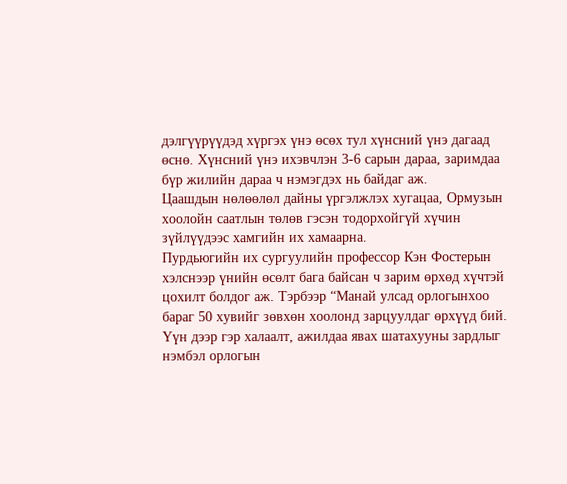дэлгүүрүүдэд хүргэх үнэ өсөх тул хүнсний үнэ дагаад өснө. Хүнсний үнэ ихэвчлэн 3-6 сарын дараа, заримдаа бүр жилийн дараа ч нэмэгдэх нь байдаг аж.
Цаашдын нөлөөлөл дайны үргэлжлэх хугацаа, Ормузын хоолойн саатлын төлөв гэсэн тодорхойгүй хүчин зүйлүүдээс хамгийн их хамаарна.
Пурдьюгийн их сургуулийн профессор Кэн Фостерын хэлснээр үнийн өсөлт бага байсан ч зарим өрхөд хүчтэй цохилт болдог аж. Тэрбээр “Манай улсад орлогынхоо бараг 50 хувийг зөвхөн хоолонд зарцуулдаг өрхүүд бий. Үүн дээр гэр халаалт, ажилдаа явах шатахууны зардлыг нэмбэл орлогын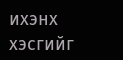ихэнх хэсгийг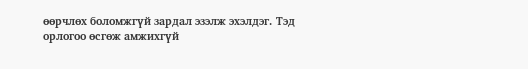өөрчлөх боломжгүй зардал эзэлж эхэлдэг. Тэд орлогоо өсгөж амжихгүй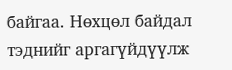байгаа. Нөхцөл байдал тэднийг аргагүйдүүлж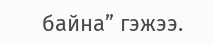байна” гэжээ.